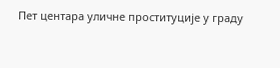Пет центара уличне проституције у граду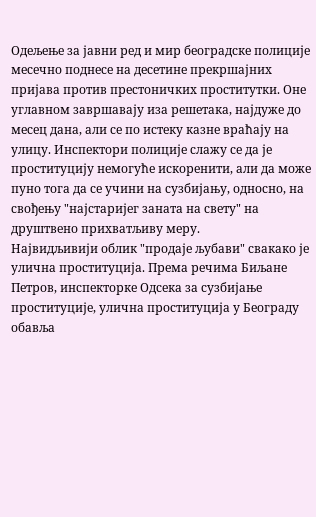Одељење за јавни ред и мир београдске полиције месечно поднесе на десетине прекршајних пријава против престоничких проститутки. Оне углавном завршавају иза решетака, најдуже до месец дана, али се по истеку казне враћају на улицу. Инспектори полиције слажу се да је проституцију немогуће искоренити, али да може пуно тога да се учини на сузбијању, односно, на свођењу "најстаријег заната на свету" на друштвено прихватљиву меру.
Највидљивији облик "продаје љубави" свакако је улична проституција. Према речима Биљане Петров, инспекторке Одсека за сузбијање проституције, улична проституција у Београду обавља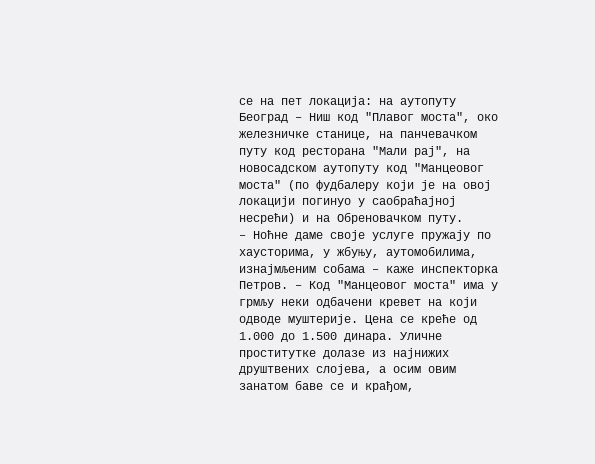се на пет локација: на аутопуту Београд – Ниш код "Плавог моста", око железничке станице, на панчевачком путу код ресторана "Мали рај", на новосадском аутопуту код "Манцеовог моста" (по фудбалеру који је на овој локацији погинуо у саобраћајној несрећи) и на Обреновачком путу.
– Ноћне даме своје услуге пружају по хаусторима, у жбуњу, аутомобилима, изнајмљеним собама – каже инспекторка Петров. – Код "Манцеовог моста" има у грмљу неки одбачени кревет на који одводе муштерије. Цена се креће од 1.000 до 1.500 динара. Уличне проститутке долазе из најнижих друштвених слојева, а осим овим занатом баве се и крађом,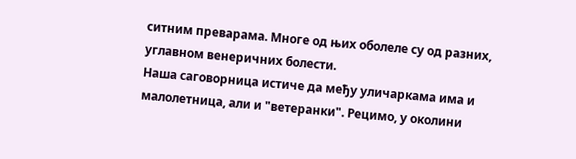ситним преварама. Многе од њих оболеле су од разних, углавном венеричних болести.
Наша саговорница истиче да међу уличаркама има и малолетница, али и "ветеранки". Рецимо, у околини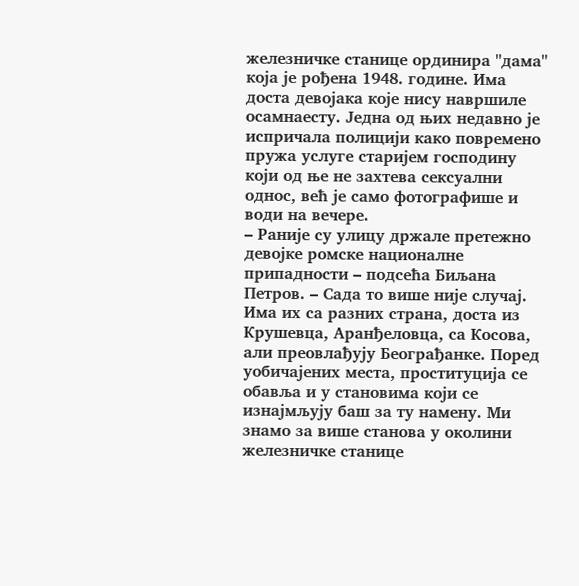железничке станице ординира "дама" која је рођена 1948. године. Има доста девојака које нису навршиле осамнаесту. Једна од њих недавно је испричала полицији како повремено пружа услуге старијем господину који од ње не захтева сексуални однос, већ је само фотографише и води на вечере.
– Раније су улицу држале претежно девојке ромске националне припадности – подсећа Биљана Петров. – Сада то више није случај. Има их са разних страна, доста из Крушевца, Аранђеловца, са Косова, али преовлађују Београђанке. Поред уобичајених места, проституција се обавља и у становима који се изнајмљују баш за ту намену. Ми знамо за више станова у околини железничке станице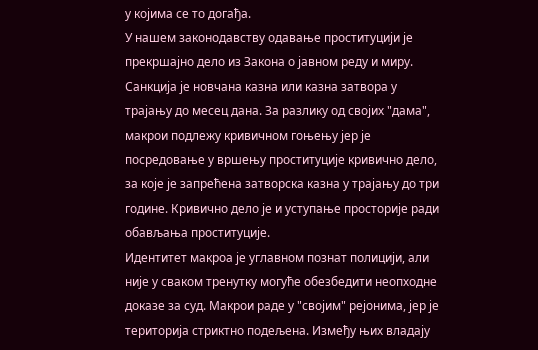у којима се то догађа.
У нашем законодавству одавање проституцији је прекршајно дело из Закона о јавном реду и миру. Санкција је новчана казна или казна затвора у трајању до месец дана. За разлику од својих "дама", макрои подлежу кривичном гоњењу јер је посредовање у вршењу проституције кривично дело, за које је запрећена затворска казна у трајању до три године. Кривично дело је и уступање просторије ради обављања проституције.
Идентитет макроа је углавном познат полицији, али није у сваком тренутку могуће обезбедити неопходне доказе за суд. Макрои раде у "својим" рејонима, јер је територија стриктно подељена. Између њих владају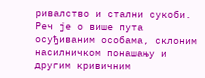ривалство и стални сукоби. Реч је о више пута осуђиваним особама, склоним насилничком понашању и другим кривичним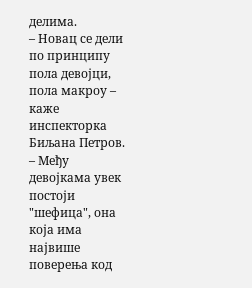делима.
– Новац се дели по принципу пола девојци, пола макроу – каже инспекторка Биљана Петров. – Међу девојкама увек постоји "шефица", она која има највише поверења код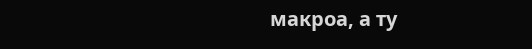макроа, а ту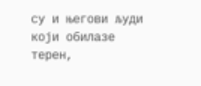су и његови људи који обилазе терен,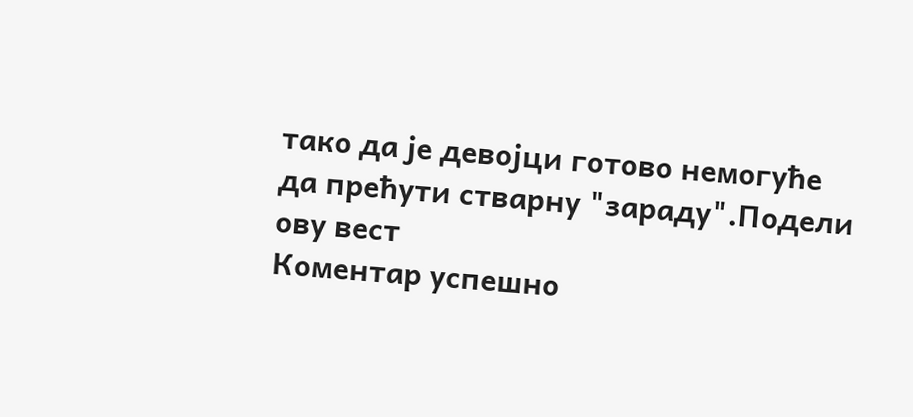тако да је девојци готово немогуће да прећути стварну "зараду".Подели ову вест
Комeнтар успeшно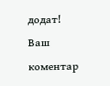додат!
Ваш комeнтар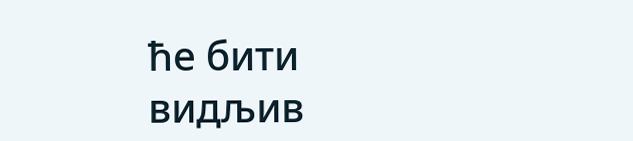ћe бити видљив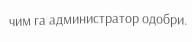чим га администратор одобри.